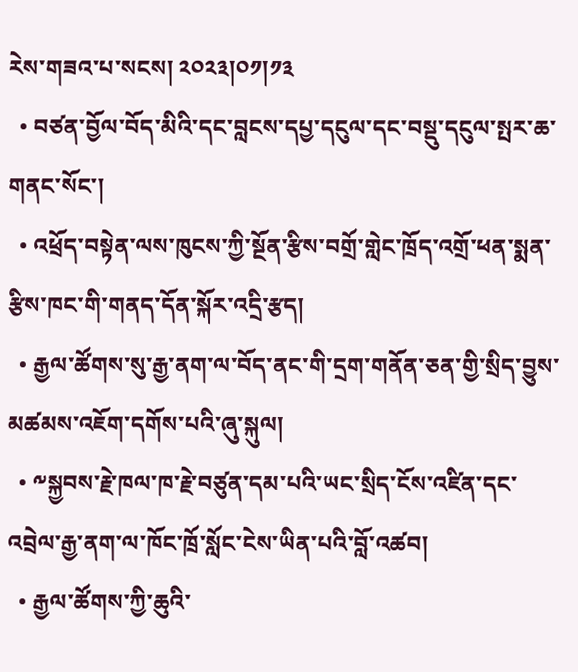རེས་གཟའ་པ་སངས། ༢༠༢༣།༠༡།༡༣
  • བཙན་བྱོལ་བོད་མིའི་དང་བླངས་དཔྱ་དངུལ་དང་བསྡུ་དངུལ་སྤར་ཆ་གནང་སོང་།
  • འཕྲོད་བསྟེན་ལས་ཁུངས་ཀྱི་སྔོན་རྩིས་བགྲོ་གླེང་ཁྲོད་འགྲོ་ཕན་སྨན་རྩིས་ཁང་གི་གནད་དོན་སྐོར་འདྲི་རྩད།
  • རྒྱལ་ཚོགས་སུ་རྒྱ་ནག་ལ་བོད་ནང་གི་དྲག་གནོན་ཅན་གྱི་སྲིད་བྱུས་མཚམས་འཇོག་དགོས་པའི་ཞུ་སྐུལ།
  • ༸སྐྱབས་རྗེ་ཁལ་ཁ་རྗེ་བཙུན་དམ་པའི་ཡང་སྲིད་ངོས་འཛིན་དང་འབྲེལ་རྒྱ་ནག་ལ་ཁོང་ཁྲོ་སློང་ངེས་ཡིན་པའི་བློ་འཚབ།
  • རྒྱལ་ཚོགས་ཀྱི་ཆུའི་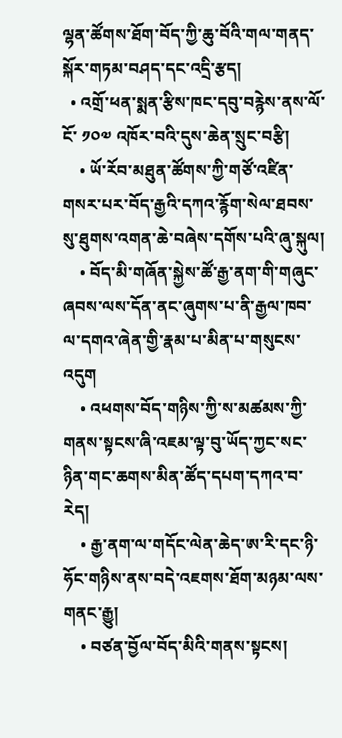ལྷན་ཚོགས་ཐོག་བོད་ཀྱི་ཆུ་བོའི་གལ་གནད་སྐོར་གཏམ་བཤད་དང་འདྲི་རྩད།
  • འགྲོ་ཕན་སྨན་རྩིས་ཁང་དབུ་བརྙེས་ནས་ལོ་ངོ་ ༡༠༧ འཁོར་བའི་དུས་ཆེན་སྲུང་བརྩི།
    • ཡོ་རོབ་མཐུན་ཚོགས་ཀྱི་གཙོ་འཛིན་གསར་པར་བོད་རྒྱའི་དཀའ་རྙོག་སེལ་ཐབས་སུ་ཐུགས་འགན་ཆེ་བཞེས་དགོས་པའི་ཞུ་སྐུལ།
    • བོད་མི་གཞོན་སྐྱེས་ཚོ་རྒྱ་ནག་གི་གཞུང་ཞབས་ལས་དོན་ནང་ཞུགས་པ་ནི་རྒྱལ་ཁབ་ལ་དགའ་ཞེན་གྱི་རྣམ་པ་མིན་པ་གསུངས་འདུག
    • འཕགས་བོད་གཉིས་ཀྱི་ས་མཚམས་ཀྱི་གནས་སྟངས་ཞི་འཇམ་ལྟ་བུ་ཡོད་ཀྱང་སང་ཉིན་གང་ཆགས་མིན་ཚོད་དཔག་དཀའ་བ་རེད།
    • རྒྱ་ནག་ལ་གདོང་ལེན་ཆེད་ཨ་རི་དང་ཉི་ཧོང་གཉིས་ནས་བདེ་འཇགས་ཐོག་མཉམ་ལས་གནང་རྒྱུ།
    • བཙན་བྱོལ་བོད་མིའི་གནས་སྟངས།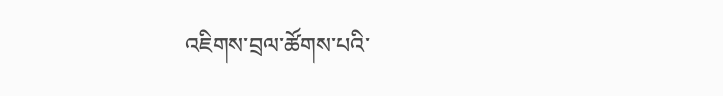འཇིགས་བྲལ་ཚོགས་པའི་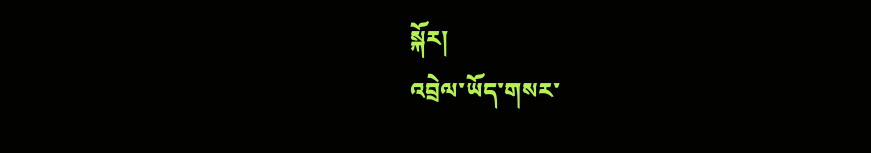སྐོར།
འབྲེལ་ཡོད་གསར་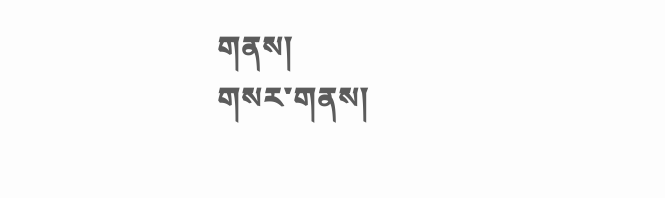གནས།
གསར་གནས།